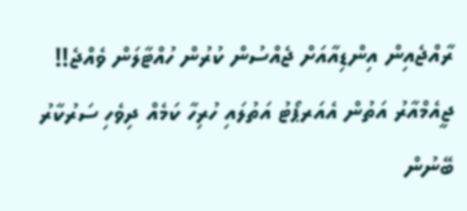ރާއްޖެއިން އިންޑިއާއަށް ޖެއްސުން ކުރުން ހުއްޓާލަން ވެއްޖެ!!
ޖީއެމްއާރު އަތުން އެއަރޕޯޓު އަތުލައި ހުރިހާ ކަމެއް ދިވެހި ސަރުކާރު ބޭނުން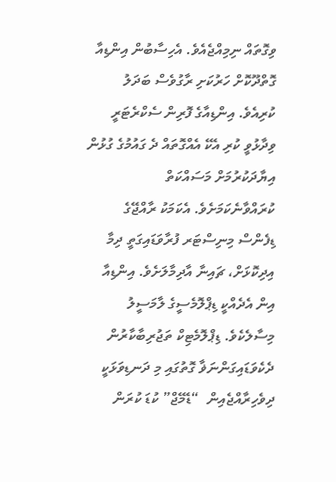ވިގޮތައް ނިމިއްޖެއެވެ. އެހިސާބުން އިންޑިއާ ގޮތްދޫކޮށް ހަރުކަށި ރާގުވެސް ބަދަލު ކުރިއެވެ. އިންޑިއާގެ ފޮރިން ސެކްރެޓަރީ ވިދާޅުވީ ކުރި އެކޭ އެއްގޮތައް ދެ ގައުމުގެ ގުޅުން އިޔާދަކުރުމަށް މަސައްކަތް ކުރައްވާނެކަމަށެވެ. އެކަމަކު ރާއްޖޭގެ ޑިފެންސް މިނިސްޓަރ ފުރާވަޑައިގަތީ ދިމާ އިދިކޮޅަށް، ޗައިނާ އާދިމާލަށެވެ. އިންޑިއާ އިން އެދެއްކީ ޑިޕްލޮމެސީގެ ލާމަސީލު މިސާލެކެވެ. ޑިޕްލޮމެޓިކް ތަޖުރިބާކާރުން ދެކެވަޑައިގަންނަޥާ ގޮތުގައި މި ދަނޑިވަޅަކީ ދިވެހިރާއްޖެއިން  “ޑެމޭޖް” ކުޑަ ކުރަން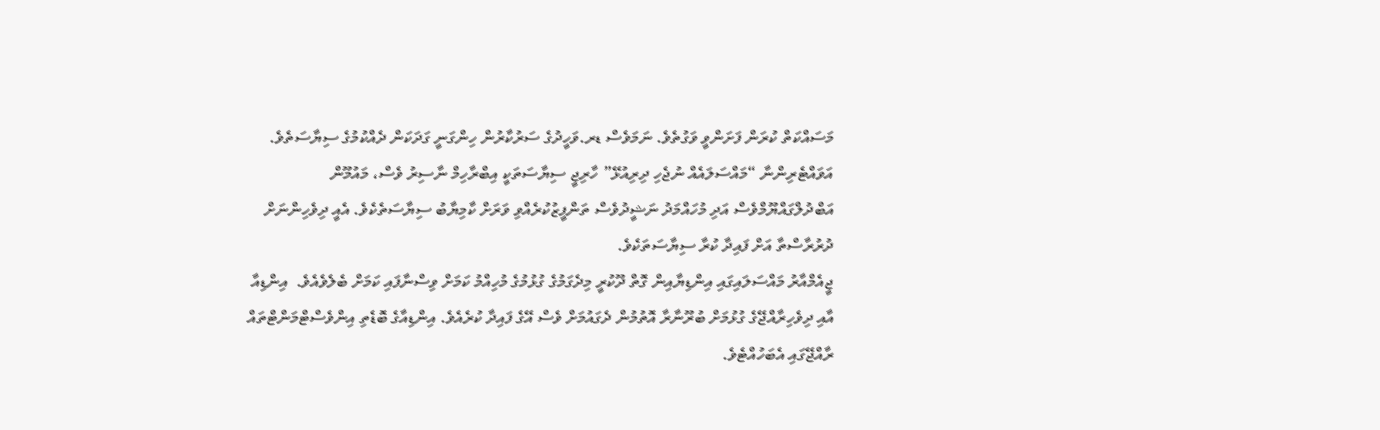މަސައްކަތް ކުރަން ފަށަންވީ ވަގުތެވެ. ނަމަވެސް ޑރ.ވަހީދުގެ ސަރުކާރުން ހިންގަނީ ގަދަކަން ދެއްކުމުގެ ސިޔާސަތެވެ. އަވައްޓެރިންނާ “މައްސަލައެއް ނުޖެހި ދިރިއުޅޭ” ހާރިޖީ ސިޔާސަތަކީ އިބްރާހިމް ނާސިރު ވެސް، މައުމޫން އަބްދުލްގައްޔޫމްވެސް އަދި މުހައްމަދު ނަޝީދުވެސް ތަންފީޒުކުރެއްވި ވަރަށް ކާމިޔާބު ސިޔާސަތެކެވެ. އެއީ ދިވެހިންނަށް ދުރުރާސްތާ އަށް ފައިދާ ކުރާ ސިޔާސަތަކެވެ.
ޖީއެމްއާރު މައްސަލައިގައި އިންޑިޔާއިން ގޮތް ދޫކުރީ މިދެގަމުގެ ގުޅުމުގެ މުހިއްމު ކަމަށް ވިސްނާފައި ކަމަށް ބެލެވެއެވެ.  އިންޑިއާ އާއި ދިވެހިރާއްޖޭގެ ގުޅުމަށް ބުރޫނާރާ އޮތުމުން ދެގައުމަށް ވެސް އޭގެ ފައިދާ ކުރެއެވެ. އިންޑިއާގެ ބޮޑެތި އިންވެސްޓްމަންޓްތައް ރާއްޖޭގައި އެބަހުއްޓެވެ.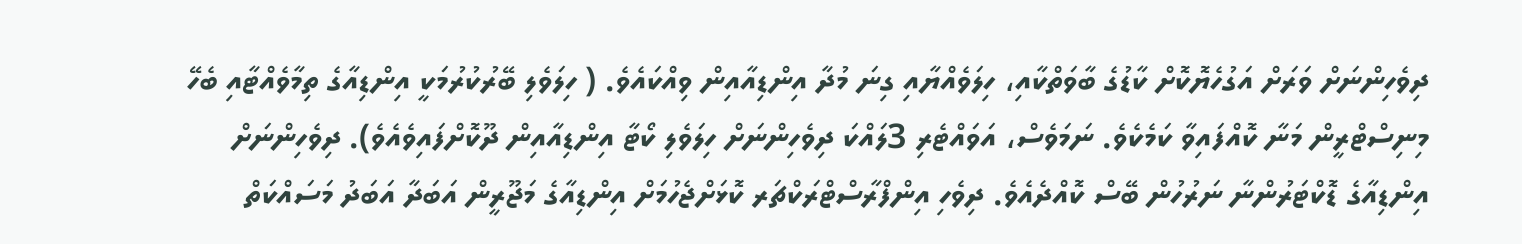ދިވެހިންނަށް ވަރަށް އަގުހެޔޮކޮށް ކާޑުގެ ބާވަތްކާއި، ހިލަވެއްޔާއި ގިނަ މުދާ އިންޑިއާއިން ވިއްކައެވެ. ( ހިލަވެލި ބޭރުކުރުމަކީ އިންޑިއާގެ ތިމާވެއްޓާއި ބެހޭ މިނިސްޓްރީން މަނާ ކޮއްފައިވާ ކަމެކެވެ. ނަމަވެސް، އަވައްޓެރި 3ލައްކަ ދިވެހިންނަށް ހިލަވެލި ކޯޓާ އިންޑިއާއިން ދޫކޮށްފައިވެއެވެ). ދިވެހިންނަށް އިންޑިއާގެ ޑޮކްޓަރުންނާ ނަރުހުން ބޭސް ކޮއްދެއެވެ. ދިވެހި އިންފްރާސްޓްރަކްޗަރ ކޮޅަށްޖެހުމަށް އިންޑިއާގެ މަޖޫރީން އަބަދާ އަބަދު މަސައްކަތް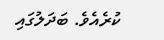ކުރެއެވެ. ބަދަލުގައި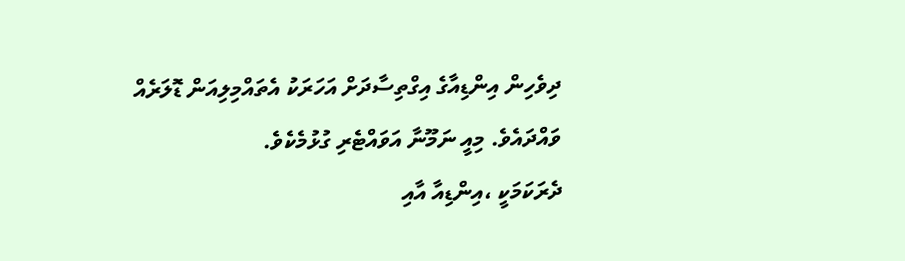ދިވެހިން އިންޑިއާގެ އިގްތިސާދަށް އަހަރަކު އެތައްމިލިއަން ޑޮލަރެއް ވައްދައެވެ. މިއީ ނަމޫނާ އަވައްޓެރި ގުޅުމެކެވެ.
ދެރަކަމަކީ ،އިންޑިއާ އާއި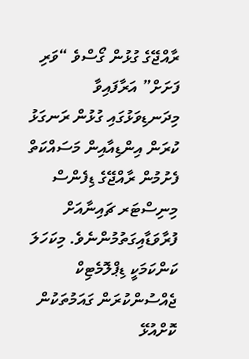ރާއްޖޭގެ ގުޅުން ގޯސްވެ “ވަރި ފަށަށް” އަރާފައިވާ މިދަނޑިވަޅުގައި ގުޅުން ރަނގަޅު ކުރަން އިންޑިއާއިން މަސައްކަތް ފެށުމުން ރާއްޖޭގެ ޑިފެންސް މިނިސްޓަރ ޗައިނާއަށް ފުރާވަޑާއިގަތުމުންނެވެ. މިކަހަލަ ކަންކަމަކީ ޑިޕްލޮމެޓިކް ޖެއްސުންކުރަން ގައަމުތަކުން ކޮށްއުޅޭ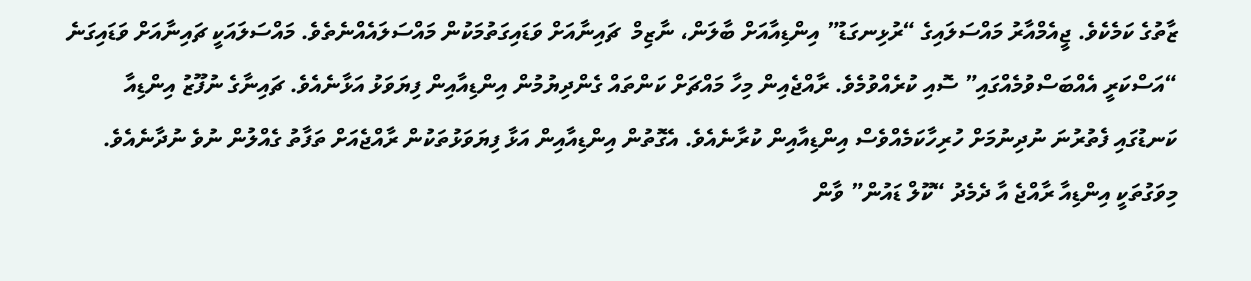ޒާތުގެ ކަމެކެވެ. ޖީއެމްއާރު މައްސަލައިގެ “ރުޅިނގަޑު” އިންޑިއާއަށް ބާލަން، ނާޒިމް  ޗައިނާއަށް ވަޑައިގަތުމަކުން މައްސަލައެއްނެތެވެ. މައްސަލައަކީ ޗައިނާއަށް ވަޑައިގަނެ “އަސްކަރީ އެއްބަސްވުމެއްގައި” ސޮއި ކުރެއްވުމެވެ. ރާއްޖެއިން މިހާ މައްޗަށް ކަންތައް ގެންދިޔުމުން އިންޑިއާއިން ފިޔަވަޅު އަޅާނެއެވެ. ޗައިނާގެ ނުފޫޒު އިންޑިއާ ކަނޑުގައި ފެތުރުނަ ނުދިނުމަށް ހުރިހާކަމެއްވެސް އިންޑިއާއިން ކުރާނެއެވެ. އެގޮތުން އިންޑިއާއިން އަޅާ ފިޔަވަޅުތަކުން ރާއްޖެއަށް ތަފާތު ގެއްލުން ނުވެ ނުދާނެއެވެ.
މިވަގުތަކީ އިންޑިއާ ރާއްޖެ އާ ދެމެދު “ކޫލް ޑައުން” ވާން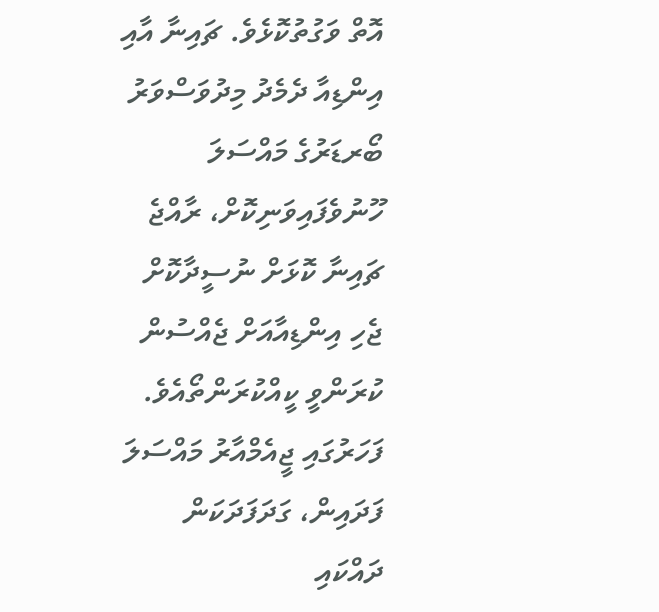އޮތް ވަގުތުކޮޅެވެ. ޗައިނާ އާއި އިންޑިއާ ދެމެދު މިދުވަސްވަރު ބޯރޑަރުގެ މައްސަލަ  ހޫނުވެފައިވަނިކޮށް، ރާއްޖެ ޗައިނާ ކޮޅަށް ނުސީދާކޮށް ޖެހި އިންޑިއާއަށް ޖެއްސުން ކުރަންވީ ކީއްކުރަންތޯއެވެ. ފަހަރުގައި ޖީއެމްއާރު މައްސަލަ ފަދައިން، ގަދަފަދަކަން ދައްކައި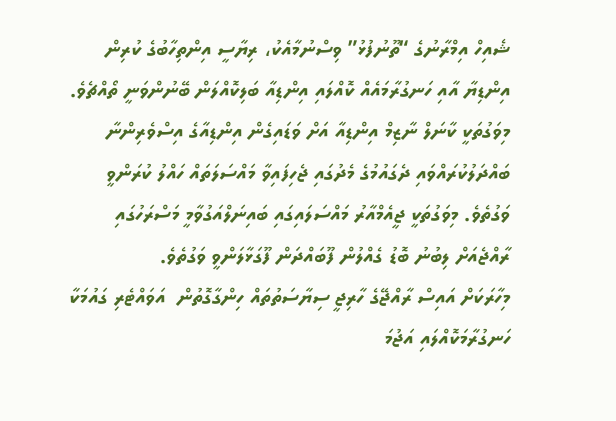ޝެއިހް އިމްރާނުގެ “ތޫނުފުޅު” ވިސްނުމާއެކު، ރިޔާސީ އިންތިހާބުގެ ކުރިން އިންޑިޔާ އާއި ހަނގުރާމައެއް ކޮއްލައި އިންޑިއާ ބަލިކޮއްލަން ބޭނުންވަނީ ތޯއްޗެވެ. މިވަގުތަކީ ކާނަލް ނާޒިމް އިންޑިއާ އަށް ވަޑައިގެން އިންޑިއާގެ އިސްވެރިންނާ ބައްދަލުކުރައްވައި ދެގައުމުގެ މެދުގައި ޖެހިފައިވާ މައްސަލަތައް ހައްލު ކުރަންވީ ވަގުތެވެ. މިވަގުތަކީ ޖީއެމްއާރު މައްސަލައިގައި ބައިނަލްއަގުވާމީ މަސްރަހުގައި ރާއްޖެއަށް ލިބުނު ބޮޑު ގެއްލުން ފޫބައްދަން ފޫގަޅާލަންވީ ވަގުތެވެ.
މިހާރަކަށް އައިސް ރާއްޖޭގެ ހާރިޖީ ސިޔާސަތުތައް ހިންގާގޮތުން  އަވައްޓެރި ގައުމަކާ ހަނގުރާމަކޮއްލައި އަޖުމަ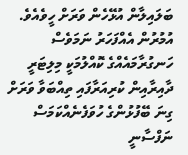ބަލައިލާން އުޅޭހެން ވަރަށް ހީވެއެވެ. އުމުރުން އެއްފަހަރު ނަމަވެސް ހަނގުރާމައެއްގެ ކޮއްލުމަކީ މިލިޓަރީ ދާއިރާއިން ކުރިއަރާފައި ތިއްބަވާ ވަރަށް ގިނަ ބޭފުޅުންގެ ހުވަފެނެއްކަމަސް ނަފްސާނީ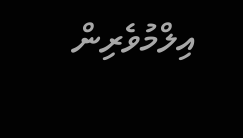އިލްމުވެރިން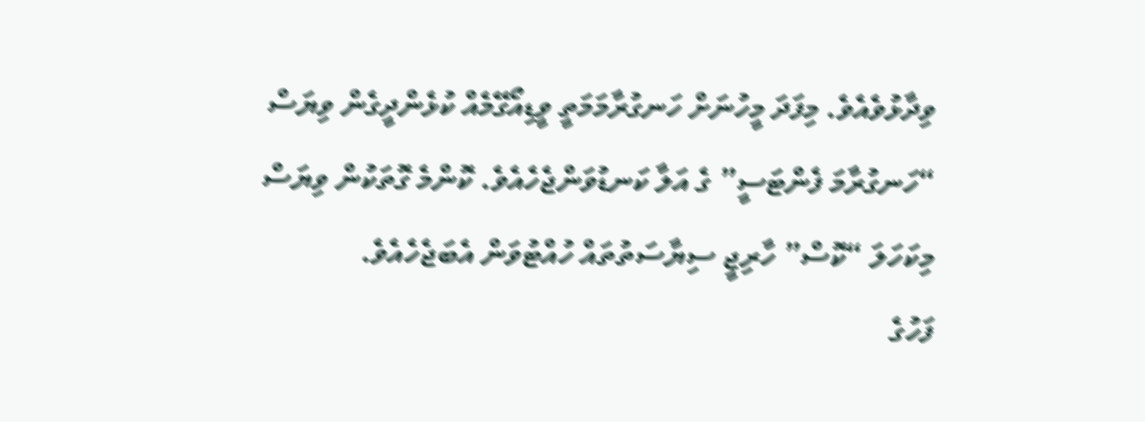ވިދާޅުވެއެވެ. މިފަދަ މީހުނަށް ހަނގުރާމަމަތީ ވީޑިއޯގޭމެއް ކުޅެންދީގެން ވިޔަސް “ހަނގުރާމަ ފެންޓަސީ” ގެ އަލާ ކަނޑުވަންޖެހެއެވެ. ކޮންމެ ގޮތަކުން ވިޔަސް މިކަހަލަ “ކޮސް” ހާރިޖީ ސިޔާސަތުތައް ހުއްޓުވަން އެބަޖެހެއެވެ.
ފަހުގެ